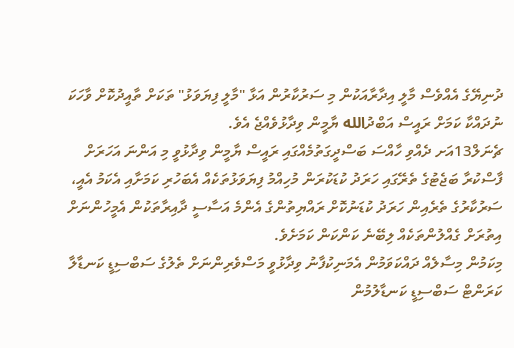ދުނިޔޭގެ އެއްވެސް މާލީ އިދާރާއަކުން މި ސަރުކާރުން އަޅާ "މާލީ ފިޔަވަޅު" ތަކަށް ތާއީދުކޮށް ވާހަކަ ނުދައްކާ ކަމަށް ރައީސް އަބްދުالله ޔާމީން ވިދާޅުވެއްޖެ އެވެ.
ޗެނަލް13އަށ ދެއްވި ހާއްސަ ބަސްދީގަތުމެއްގައި ރައީސް ޔާމީން ވިދާޅުވީ މި އަންނަ އަހަރަށް ފާސްކުރާ ބަޖެޓުގެ ތެރޭގައި ހަރަދު ކުޑަކުރަން މުހިއްމު ފިޔަވަޅުތަކެއް އެބަހުރި ކަމަށާއި އެކަމު އެއީ، ސަރުކާރުގެ ތެރެއިން ހަރަދު ކުޑަނުކޮށް ރައްޔިތުންގެ އެންމެ އަސާސީ ދާއިރާތަކުން އެމީހުންނަށް އިތުރަށް ގެއްލުންތަކެއް ލިބޭނެ ކަންކަން ކަމަށެވެ.
މިކަމުން މިސާލެއް ދައްކަވަމުން އެމަނިކުފާނު ވިދާޅުވީ މަސްވެރިންނަށް ތެލުގެ ސަބްސިޑީ ކަނޑާލާ ކަރަންޓް ސަބްސިޑީ ކަނޑާލުމުން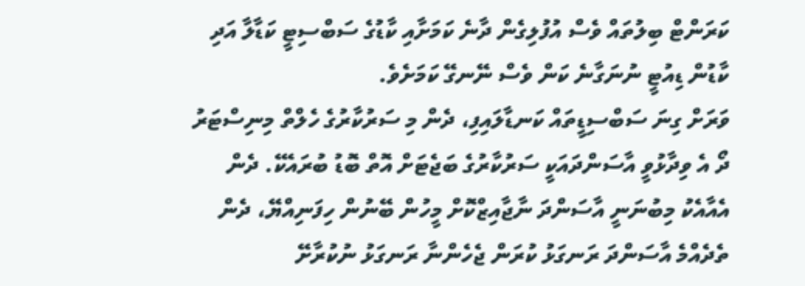ކަރަންޓް ބިލުތައް ވެސް އުފުލިގެން ދާނެ ކަމަށާއި ކާޑުގެ ސަބްސިޓީ ކަޑާލާ އަދި ކާޑުން ޑިއުޓީ ނުނަގާނެ ކަން ވެސް ނޭނގޭ ކަމަށެވެ.
ވަރަށް ގިނަ ސަބްސިޑީތައް ކަނޑާލައިފި، ދެން މި ސަރުކާރުގެ ހެލްތް މިނިސްޓަރު ދޯ އެ ވިދާޅުވީ އާސަންދައަކީ ސަރުކާރުގެ ބަޖެޓަށް އޮތް ބޮޑު ބުރައެކޭ. ދެން އެއާއެކު މިބުނަނީ އާސަންދަ ނާޖާއިޒްކޮށް މީހުން ބޭނުން ހިފަނިއްޔޭ، ދެން ތެދެއްމެ އާސަންދަ ރަނގަޅު ކުރަން ޖެހެންނާ ރަނގަޅު ނުކުރާށޭ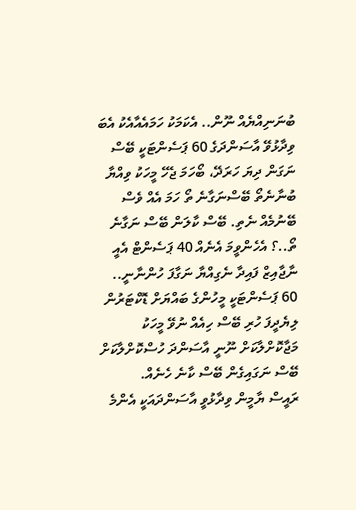ބުނަނިއްޔެއް ނޫން.. އެކަމަކު ހަމައެއާއެކު އެބަ ވިދާޅުވޭ އާސަންދަގެ 60 ޕަސެންޓަކީ ބޭސް ނަގަން ދިޔަ ހަރަދޭ، ބޯހަމަ ޖެހޭ މީހަކު ވިއްޔާ ބުނާނެތޯ ބޭސްނަގާނެ ތޯ ހަމަ އެއް ވެސް ބޭނުމެއް ނެތި. ބޭސް ކާލަން ބޭސް ނަގާނެ ތޯ..؟ އެހެންވީމަ އެނެއް 40 ޕަސެންޓް އެއީ ނާޖާއިޒް ފައިދާ ނެގިއްޔާ ނަގާފަ ހުންނާނީ.. 60 ޕަސެންޓަކީ މީހުންގެ ބައްޔަށް ޑޮކްޓަރުން ލިޔެދީފަ ހުރި ބޭސް ހިއެއް ނުވޭ މީހަކު މަޖާކޮށްލާކަށް ނޫނީ އާސަންދަ ހުސްކޮށްލާކަށް ބޭސް ނަގައިގެން ބޭސް ކާނެ ހެނެއް.
ރައީސް ޔާމީން ވިދާޅުވީ އާސަންދައަކީ އެންމެ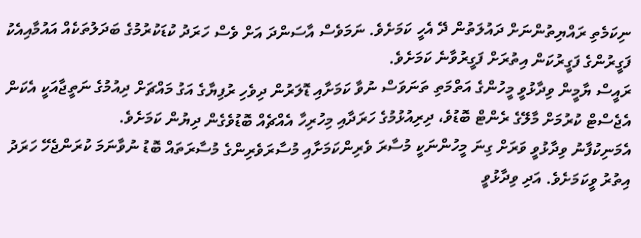ނިކަމެތި ރައްޔިތުންނަށް ދައުލަތުން ދޭ އެހީ ކަމަށެވެ. ނަމަވެސް އާސަންދަ އަށް ވެސް ހަރަދު ކުޑަކުރުމުގެ ބަދަލުތަކެއް އައުމާއިއެކު ފަގީރުންގެ ފަގީރުކަން އިތުރަށް ފަގީރުވާނެ ކަމަށެވެ.
ރައީސް ޔާމީން ވިދާޅުވީ މީހުންގެ އަތްމަތި ތަނަވަސް ނުވާ ކަމަށާއި ޑޮލަރުން ދިވެހި ރުފިޔާގެ އަގު މައްޗަށް ދިއުމުގެ ނަތީޖާއަކީ އެކަން އެޖެސްޓް ކުރުމަށް މާލޭގެ ރެންޓް ބޮޑުވެ، ދިރިއުޅުމުގެ ހަރަދާއި މިހުރިހާ އެއްޗެއް ބޮޑުވެގެން ދިޔުން ކަމަށެވެ.
އެމަނިކުފާނު ވިދާޅުވީ ވަރަށް ގިނަ މީހުންނަކީ މުސާރަ ވެރިންކަމަށާއި މުސާރަވެރިންގެ މުސާރަތައް ބޮޑު ނުވާނަމަ ކުރަންޖެހޭ ހަރަދު އިތުރު ވީކަމަށެވެ. އަދި ވިދާޅުވީ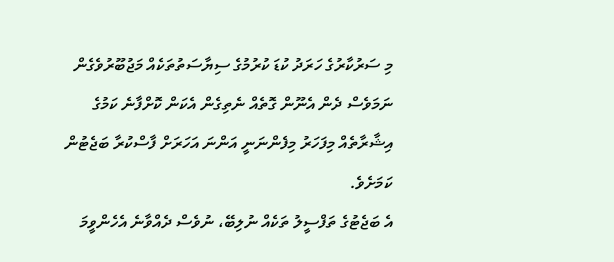މި ސަރުކާރުގެ ހަރަދު ކުޑަ ކުރުމުގެ ސިޔާސަތުތަކެއް މަޖުބޫރުވެގެން ނަމަވެސް ދެން އެނޫން ގޮތެއް ނެތިގެން އެކަން ކޮށްފާނެ ކަމުގެ އިޝާރާތެއް މިފަހަރު މިފެންނަނީ އަންނަ އަހަރަށް ފާސްކުރާ ބަޖެޓުން ކަމަށެވެ.
އެ ބަޖެޓުގެ ތަފްސީލު ތަކެއް ނުލިބޭ، ނުވެސް ދެއްވާނެ އެހެންވީމަ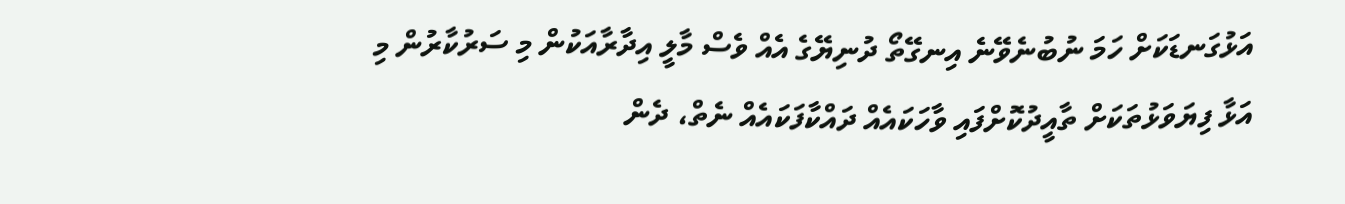އަޅުގަނޑަކަށް ހަމަ ނުބުނެވޭނެ އިނގޭތޯ ދުނިޔޭގެ އެއް ވެސް މާލީ އިދާރާއަކުން މި ސަރުކާރުން މި އަޅާ ފިޔަވަޅުތަކަށް ތާއީދުކޮށްފައި ވާހަކައެއް ދައްކާފަކައެއް ނެތް، ދެން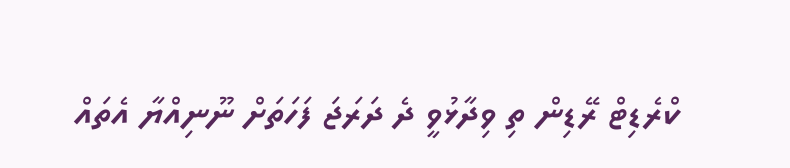ކްރެޑިޓް ރޭޑިން ތި ވިދާޅުވީ ދެ ދަރަޖަ ފަހަތަށް ނޫނިއްޔާ އެތައް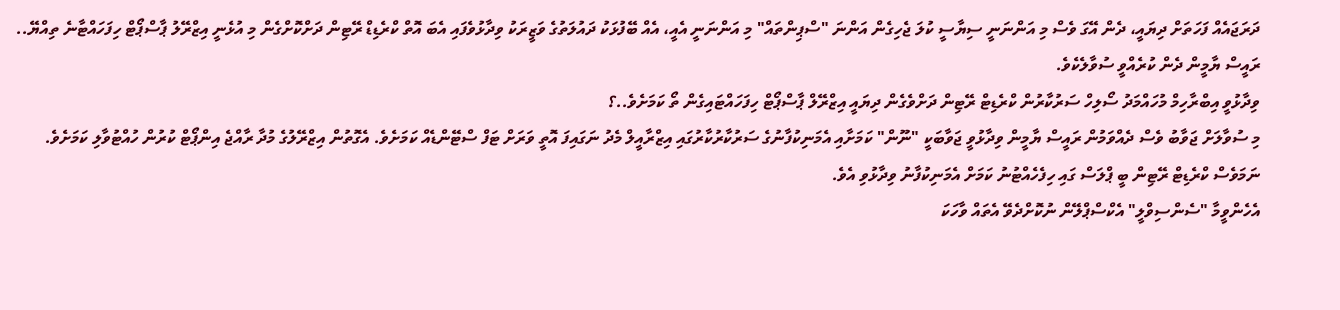ދަރަޖައެއް ފަހަތަށް ދިޔައީ، ދެން އޭގަ ވެސް މި އަންނަނީ ސިޔާސީ ކުލަ ޖެހިގެން އަންނަ "ސްޕިންތައް" މި އަންނަނީ އެއީ، އެއް ބޭފުޅަކު ދައުލަތުގެ ވަޒީރަކު ވިދާޅުވެފައި އެބަ އޮތް ކްރެޑިޑް ރޭޓިން ދަށްކޮށްގެން މި އުޅެނީ އިޒްރޭލު ޕާސްޕޯޓް ހިފަހައްޓާނެ ތިއްޔޭ..
ރައީސް ޔާމީން ދެން ކުރެއްވީ ސުވާލެކެވެ.
ވިދާޅުވީ އިބްރާހިމް މުހައްމަދު ސޯލިހް ސަރުކާރުން ކްރެޑިޓް ރޭޓިން ދަށްވެގެން ދިޔައީ އިޒްރޭލް ޕާސްޕޯޓް ހިފަހައްޓައިގެން ތޯ ކަމަށެވެ..؟
މި ސުވާލަށް ޖަވާބު ވެސް ދެއްވަމުން ރައީސް ޔާމީން ވިދާޅުވީ ޖަވާބަކީ "ނޫން" ކަމަށާއި އެމަނިކުފާނުގެ ސަރުކާރުކާރުގައި އިޒްރާއީލް މެދު ނަގައިފަ އޮތީ ވަރަށް ޓަފް ސްޓޭންޑެއް ކަމަށެވެ. އެގޮތުން އިޒްރޭލުގެ މުދާ ރާއްޖެ އިންޕޯޓް ކުރުން ހުއްޓުވާލި ކަމަށެވެ. ނަމަވެސް ކްރެޑިޓް ރޭޓިން ބީ ޕްލަސް ގައި ހިފެހެއްޓުނު ކަމަށް އެމަނިކުފާނު ވިދާޅުވި އެވެ.
އެހެންވީމާ "ސެންސިވްލީ" އެކްސްޕްލޭން ނުކޮށްދެވޭ އެތައް ވާހަކަ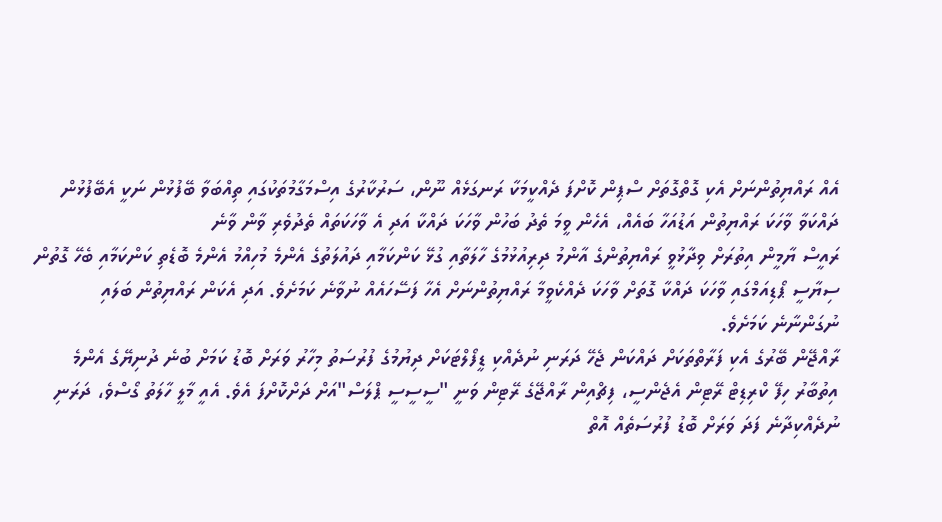އެއް ރައްޔިތުންނަށް އެކި ގޮތްގޮތަށް ސްޕިން ކޮށްފަ ދެއްކީމަކާ ރަނގަޅެއް ނޫން، ސަރުކާރުގެ އިސްމަގާމުތަކުގައި ތިއްބަވާ ބޭފުޅުން ނަކީ އެބޭފުޅުން ދައްކަވާ ވާހަކަ ރައްޔިތުން އަޑުއަހާ ބައެއް، އެހެން ވީމަ ތެދު ބަހުން ވާހަކަ ދައްކާ އަދި އެ ވާހަކަތައް ތެދުވެރި ވާން ވާނެ
ރައީސް ޔާމީން އިތުރަށް ވިދާޅުވީ ރައްޔިތުންގެ އާންމު ދިރިއުޅުމުގެ ހާލަތާއި ގުޅޭ ކަންކަމާއި ދައުލަތުގެ އެންމެ މުހިއްމު އެންމެ ބޮޑެތި ކަންކަމާއި ބެހޭ ގޮތުން ސިޔާސީ ޕޯޑިއަމްގައި ވާހަކަ ދައްކާ ގޮތަށް ވާހަކަ ދެއްކެވީމާ ރައްޔިތުންނަށް އެހާ ފަސޭހައެއް ނުވާނެ ކަމަށެވެ. އަދި އެކަން ރައްޔިތުން ބަލައި ނުގަންނާނެ ކަމަށެވެ.
ރާއްޖޭން ބޭރުގެ އެކި ފަރާތްތަކަށް ދައްކަން ޖެހޭ ދަރަނި ނުދެއްކި ޑީފޯލްޓަކަށް ދިޔުމުގެ ފުރުސަތު މިހާރު ވަރަށް ބޮޑު ކަމަށް ބުނެ ދުނިޔޭގެ އެންމެ އިތުބާރު ހިފޭ ކްރިޑިޓް ރޭޓިން އެޖެންސީ، ފިޗްއިން ރާއްޖޭގެ ރޭޓިން ވަނީ "ސީސީސީ ޕްލަސް"އަށް ދަށްކޮށްފަ އެވެ. އެއީ މާލީ ހާލަތު ގޯސްވެ، ދަރަނި ނުދެއްކިދާނެ ފަދަ ވަރަށް ބޮޑު ފުރުސަތެއް އޮތް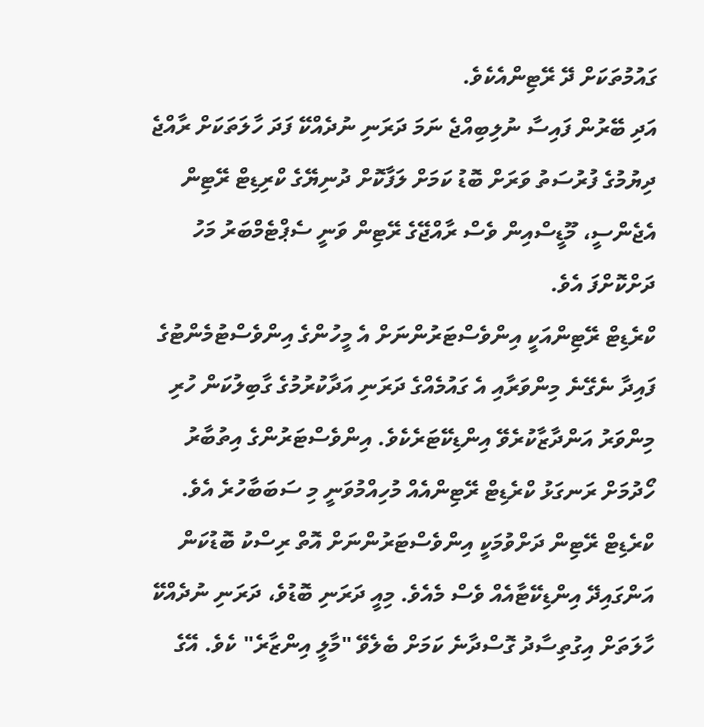ގައުމުތަކަށް ދޭ ރޭޓިންއެކެވެ.
އަދި ބޭރުން ފައިސާ ނުލިބިއްޖެ ނަމަ ދަރަނި ނުދެއްކޭ ފަދަ ހާލަތަކަށް ރާއްޖެ ދިޔުމުގެ ފުރުސަތު ވަރަށް ބޮޑު ކަމަށް ލަފާކޮށް ދުނިޔޭގެ ކްރިޑިޓް ރޭޓިން އެޖެންސީ، މޫޑީސްއިން ވެސް ރާއްޖޭގެ ރޭޓިން ވަނީ ސެޕްޓެމްބަރު މަހު ދަށްކޮށްފަ އެވެ.
ކްރެޑިޓް ރޭޓިންއަކީ އިންވެސްޓަރުންނަށް އެ މީހުންގެ އިންވެސްޓުމެންޓުގެ ފައިދާ ނެގޭނެ މިންވަރާއި އެ ގައުމެއްގެ ދަރަނި އަދާކުރުމުގެ ގާބިލުކަން ހުރި މިންވަރު އަންދާޒާކުރެވޭ އިންޑިކޭޓަރެކެވެ. އިންވެސްޓަރުންގެ އިތުބާރު ހޯދުމަށް ރަނގަޅު ކްރެޑިޓް ރޭޓިންއެއް މުހިއްމުވަނީ މި ސަބަބާހުރެ އެވެ.
ކްރެޑިޓް ރޭޓިން ދަށްވުމަކީ އިންވެސްޓަރުންނަށް އޮތް ރިސްކު ބޮޑުކަން އަންގައިދޭ އިންޑިކޭޓާއެއް ވެސް މެއެވެ. މިއީ ދަރަނި ބޮޑުވެ، ދަރަނި ނުދެއްކޭ ހާލަތަށް އިގުތިސާދު ގޮސްދާނެ ކަމަށް ބެލެވޭ "މާލީ އިންޒާރެ" ކެވެ. އޭގެ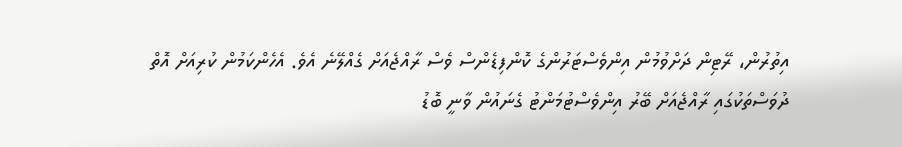އިތުރުން، ރޭޓިން ދަށްވުމުން އިންވެސްޓަރުންގެ ކޮންފިޑެންސް ވެސް ރާއްޖެއަށް ގެއްލޭނެ އެވެ. އެހެންކަމުން ކުރިއަށް އޮތް ދުވަސްތަކުގައި ރާއްޖެއަށް ބޭރު އިންވެސްޓުމަންޓު ގެނައުން ވާނީ ބޮޑު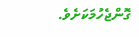ގޮންޖެހުމަކަށެވެ.